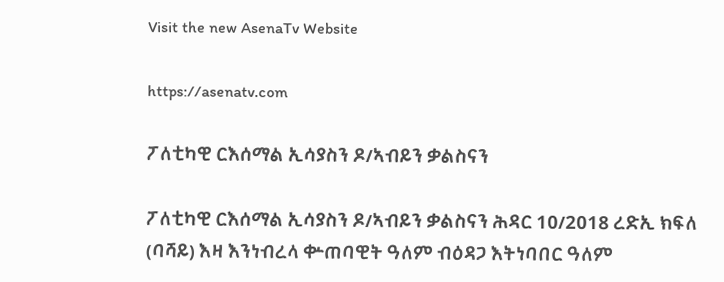Visit the new AsenaTv Website

https://asenatv.com

ፖለቲካዊ ርእሰማል ኢሳያስን ዶ/ኣብይን ቃልስናን

ፖለቲካዊ ርእሰማል ኢሳያስን ዶ/ኣብይን ቃልስናን ሕዳር 10/2018 ረድኢ ክፍለ (ባሻይ) እዛ እንነብረላ ቍጠባዊት ዓለም ብዕዳጋ እትነባበር ዓለም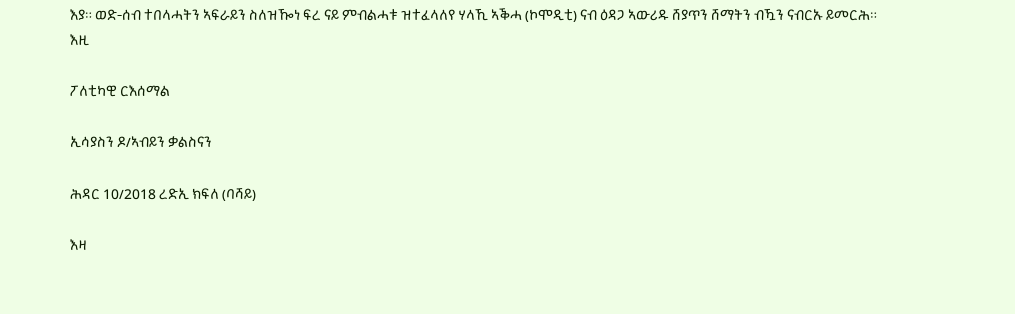እያ። ወድ-ሰብ ተበላሓትን ኣፍራይን ስለዝዀነ ፍረ ናይ ምብልሓቱ ዝተፈላለየ ሃላኺ ኣቕሓ (ኮሞዲቲ) ናብ ዕዳጋ ኣውሪዱ ሸያጥን ሸማትን ብዃን ናብርኡ ይመርሕ። እዚ

ፖለቲካዊ ርእሰማል

ኢሳያስን ዶ/ኣብይን ቃልስናን

ሕዳር 10/2018 ረድኢ ክፍለ (ባሻይ)

እዛ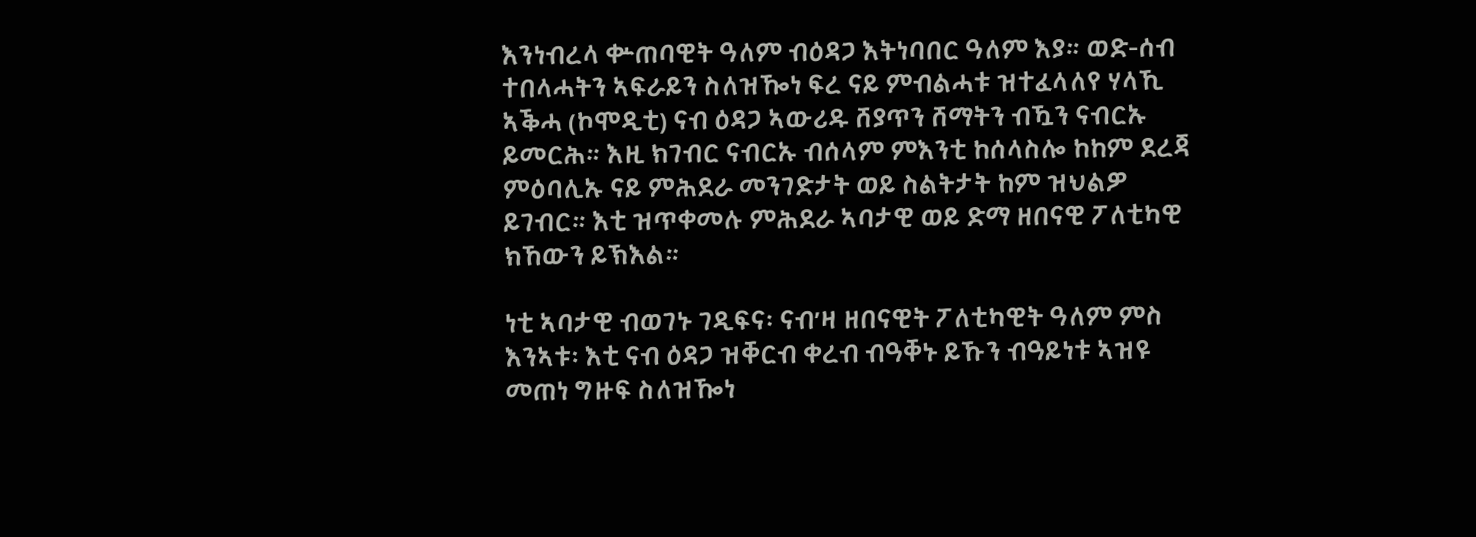እንነብረላ ቍጠባዊት ዓለም ብዕዳጋ እትነባበር ዓለም እያ። ወድ-ሰብ ተበላሓትን ኣፍራይን ስለዝዀነ ፍረ ናይ ምብልሓቱ ዝተፈላለየ ሃላኺ ኣቕሓ (ኮሞዲቲ) ናብ ዕዳጋ ኣውሪዱ ሸያጥን ሸማትን ብዃን ናብርኡ ይመርሕ። እዚ ክገብር ናብርኡ ብሰላም ምእንቲ ከሰላስሎ ከከም ደረጃ ምዕባሊኡ ናይ ምሕደራ መንገድታት ወይ ስልትታት ከም ዝህልዎ ይገብር። እቲ ዝጥቀመሉ ምሕደራ ኣባታዊ ወይ ድማ ዘበናዊ ፖለቲካዊ ክኸውን ይኽእል።

ነቲ ኣባታዊ ብወገኑ ገዲፍና፡ ናብ’ዛ ዘበናዊት ፖለቲካዊት ዓለም ምስ እንኣቱ፡ እቲ ናብ ዕዳጋ ዝቐርብ ቀረብ ብዓቐኑ ይኹን ብዓይነቱ ኣዝዩ መጠነ ግዙፍ ስለዝዀነ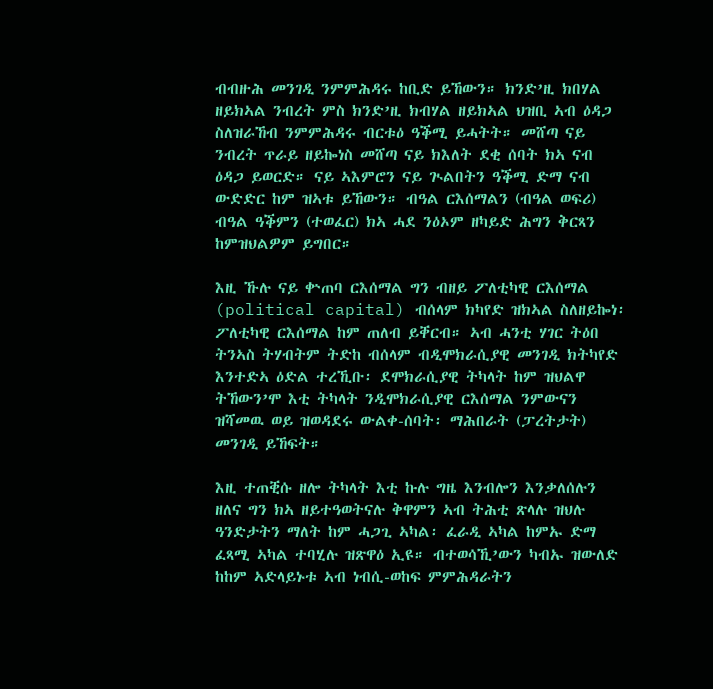ብብዙሕ መንገዲ ንምምሕዳሩ ከቢድ ይኸውን። ክንድ’ዚ ክበሃል ዘይክኣል ንብረት ምስ ክንድ’ዚ ክብሃል ዘይክኣል ህዝቢ ኣብ ዕዳጋ ስለዝራኸብ ንምምሕዳሩ ብርቱዕ ዓቕሚ ይሓትት። መሸጣ ናይ ንብረት ጥራይ ዘይኰነስ መሸጣ ናይ ክእለት ደቂ ሰባት ክኣ ናብ ዕዳጋ ይወርድ። ናይ ኣእምሮን ናይ ጒልበትን ዓቕሚ ድማ ናብ ውድድር ከም ዝኣቱ ይኸውን። ብዓል ርእሰማልን (ብዓል ወፍሪ) ብዓል ዓቕምን (ተወፈር) ክኣ ሓደ ንዕኦም ዘካይድ ሕግን ቅርጻን ከምዝህልዎም ይግበር።

እዚ ኹሉ ናይ ቍጠባ ርእሰማል ግን ብዘይ ፖለቲካዊ ርእሰማል (political capital) ብሰላም ክካየድ ዝክኣል ስለዘይኰነ፡ ፖለቲካዊ ርእሰማል ከም ጠለብ ይቐርብ። ኣብ ሓንቲ ሃገር ትዕበ ትንኣስ ትሃብትም ትድከ ብሰላም ብዲሞክራሲያዊ መንገዲ ክትካየድ እንተድኣ ዕድል ተረኺቡ፡ ደሞክራሲያዊ ትካላት ከም ዝህልዋ ትኸውን’ሞ እቲ ትካላት ንዲሞክራሲያዊ ርእሰማል ንምውናን ዝሻመዉ ወይ ዝወዳደሩ ውልቀ-ሰባት፡ ማሕበራት (ፓረትታት) መንገዲ ይኸፍት።

እዚ ተጠቒሱ ዘሎ ትካላት እቲ ኩሉ ግዜ እንብሎን እንቃለሰሉን ዘለና ግን ክኣ ዘይተዓወትናሉ ቅዋምን ኣብ ትሕቲ ጽላሉ ዝህሉ ዓንድታትን ማለት ከም ሓጋጊ ኣካል፡ ፈራዲ ኣካል ከምኡ ድማ ፈጻሚ ኣካል ተባሂሉ ዝጽዋዕ ኢዩ። ብተወሳኺ’ውን ካብኡ ዝውለድ ከከም ኣድላይኑቱ ኣብ ነብሲ-ወከፍ ምምሕዳራትን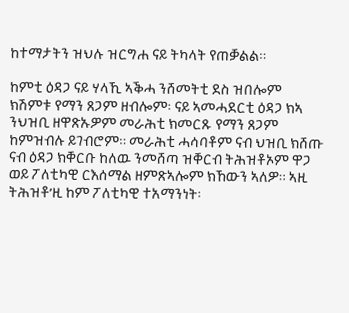ከተማታትን ዝህሉ ዝርግሐ ናይ ትካላት የጠቓልል።

ከምቲ ዕዳጋ ናይ ሃላኺ ኣቕሓ ንሸመትቲ ደስ ዝበሎም ክሽምቱ የማን ጸጋም ዘብሎም፡ ናይ ኣመሓደርቲ ዕዳጋ ክኣ ንህዝቢ ዘዋጽኡዎም መራሕቲ ክመርጹ የማን ጸጋም ከምዝብሉ ይገብሮም። መራሕቲ ሓሳባቶም ናብ ህዝቢ ክሸጡ ናብ ዕዳጋ ክቐርቡ ከለዉ ንመሸጣ ዝቐርብ ትሕዝቶኦም ዋጋ ወይ ፖለቲካዊ ርእሰማል ዘምጽኣሎም ክኸውን ኣለዎ። ኣዚ ትሕዝቶ’ዚ ከም ፖለቲካዊ ተአማንነት፡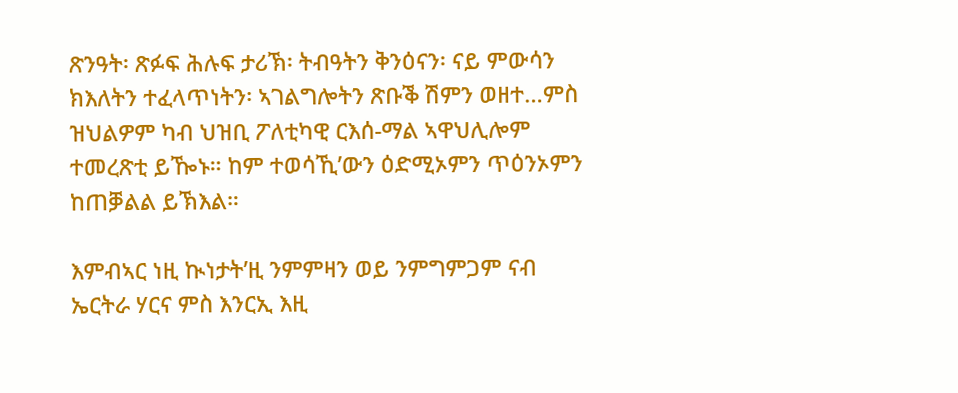ጽንዓት፡ ጽፉፍ ሕሉፍ ታሪኽ፡ ትብዓትን ቅንዕናን፡ ናይ ምውሳን ክእለትን ተፈላጥነትን፡ ኣገልግሎትን ጽቡቕ ሽምን ወዘተ…ምስ ዝህልዎም ካብ ህዝቢ ፖለቲካዊ ርእሰ-ማል ኣዋህሊሎም ተመረጽቲ ይዀኑ። ከም ተወሳኺ’ውን ዕድሚኦምን ጥዕንኦምን ከጠቓልል ይኽእል።

እምብኣር ነዚ ኲነታት’ዚ ንምምዛን ወይ ንምግምጋም ናብ ኤርትራ ሃርና ምስ እንርኢ እዚ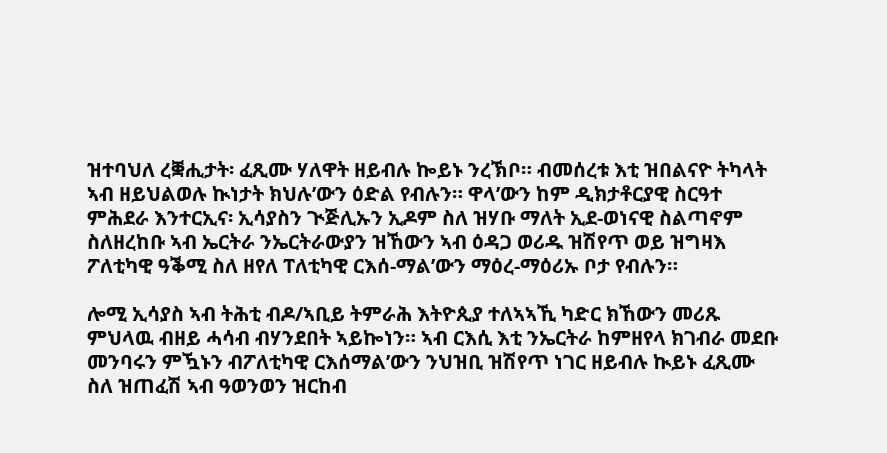ዝተባህለ ረቛሒታት፡ ፈጺሙ ሃለዋት ዘይብሉ ኰይኑ ንረኽቦ። ብመሰረቱ እቲ ዝበልናዮ ትካላት ኣብ ዘይህልወሉ ኲነታት ክህሉ’ውን ዕድል የብሉን። ዋላ’ውን ከም ዲክታቶርያዊ ስርዓተ ምሕደራ እንተርኢና፡ ኢሳያስን ጒጅሊኡን ኢዶም ስለ ዝሃቡ ማለት ኢደ-ወነናዊ ስልጣኖም ስለዘረከቡ ኣብ ኤርትራ ንኤርትራውያን ዝኸውን ኣብ ዕዳጋ ወሪዱ ዝሽየጥ ወይ ዝግዛእ ፖለቲካዊ ዓቕሚ ስለ ዘየለ ፐለቲካዊ ርእሰ-ማል’ውን ማዕረ-ማዕሪኡ ቦታ የብሉን።

ሎሚ ኢሳያስ ኣብ ትሕቲ ብዶ/ኣቢይ ትምራሕ እትዮጲያ ተለኣኣኺ ካድር ክኸውን መሪጹ ምህላዉ ብዘይ ሓሳብ ብሃንደበት ኣይኰነን። ኣብ ርእሲ እቲ ንኤርትራ ከምዘየላ ክገብራ መደቡ መንባሩን ምዃኑን ብፖለቲካዊ ርእሰማል’ውን ንህዝቢ ዝሽየጥ ነገር ዘይብሉ ኲይኑ ፈጺሙ ስለ ዝጠፈሽ ኣብ ዓወንወን ዝርከብ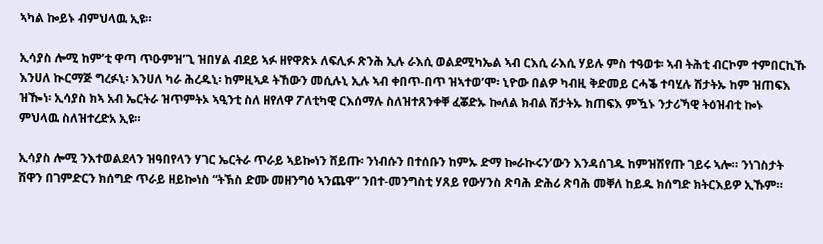ኣካል ኰይኑ ብምህላዉ ኢዩ።

ኢሳያስ ሎሚ ከም’ቲ ዋጣ ጥዑምዝ’ጊ ዝበሃል ብደይ ኣፉ ዘየዋጽኦ ለፍሊፉ ጽንሕ ኢሉ ራእሲ ወልደሚካኤል ኣብ ርእሲ ራእሲ ሃይሉ ምስ ተዓወቱ፡ ኣብ ትሕቲ ብርኮም ተምበርኪኹ እንሀለ ኲርማጅ ግረፉኒ፡ እንሀለ ካራ ሕረዱኒ፡ ከምዚኣዶ ትኸውን መሲሉኒ ኢሉ ኣብ ቀበጥ-በጥ ዝኣተወ’ሞ፡ ኒዮው በልዎ ካብዚ ቅድመይ ርሓቕ ተባሂሉ ሽታትኡ ከም ዝጠፍእ ዝዀነ፡ ኢሳያስ ክኣ አብ ኤርትራ ዝጥምትኦ ኣዒንቲ ስለ ዘየለዋ ፖለቲካዊ ርእሰማሉ ስለዝተጸንቀቐ ፈቖድኡ ኰለል ክብል ሽታትኡ ክጠፍእ ምዃኑ ንታሪኻዊ ትዕዝብቲ ኰኑ ምህላዉ ስለዝተረድአ ኢዩ።

ኢሳያስ ሎሚ ንእተወልደላን ዝዓበየላን ሃገር ኤርትራ ጥራይ ኣይኰነን ሸይጡ፡ ንነብሱን በተሰቡን ከምኡ ድማ ኰራኲሩን’ውን እንዳሰገዱ ከምዝሽየጡ ገይሩ ኣሎ። ንነገስታት ሽዋን በገምድርን ክሰግድ ጥራይ ዘይኰነስ “ትኽስ ድሙ መዘንግዕ ኣንጨዋ” ንበተ-መንግስቲ ሃጸይ የውሃንስ ጽባሕ ድሕሪ ጽባሕ መቐለ ከይዱ ክሰግድ ክትርእይዎ ኢኹም።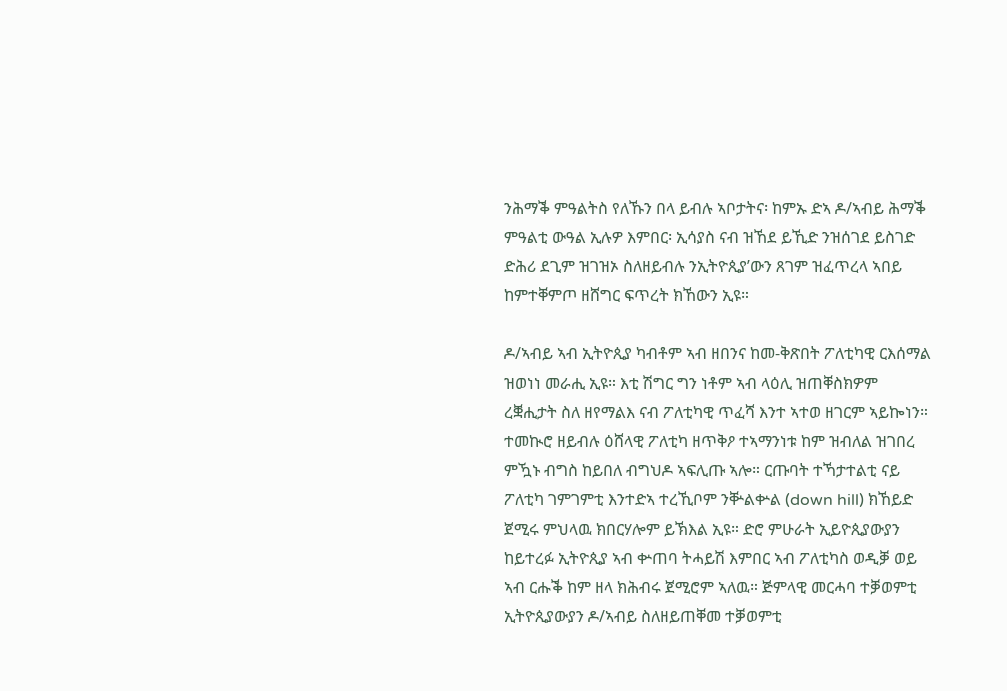ንሕማቕ ምዓልትስ የለኹን በላ ይብሉ ኣቦታትና፡ ከምኡ ድኣ ዶ/ኣብይ ሕማቕ ምዓልቲ ውዓል ኢሉዎ እምበር፡ ኢሳያስ ናብ ዝኸደ ይኺድ ንዝሰገደ ይስገድ ድሕሪ ደጊም ዝገዝኦ ስለዘይብሉ ንኢትዮጲያ’ውን ጸገም ዝፈጥረላ ኣበይ ከምተቐምጦ ዘሸግር ፍጥረት ክኸውን ኢዩ።

ዶ/ኣብይ ኣብ ኢትዮጲያ ካብቶም ኣብ ዘበንና ከመ-ቅጽበት ፖለቲካዊ ርእሰማል ዝወነነ መራሒ ኢዩ። እቲ ሽግር ግን ነቶም ኣብ ላዕሊ ዝጠቐስክዎም ረቛሒታት ስለ ዘየማልእ ናብ ፖለቲካዊ ጥፈሻ እንተ ኣተወ ዘገርም ኣይኰነን። ተመኲሮ ዘይብሉ ዕሸላዊ ፖለቲካ ዘጥቅዖ ተኣማንነቱ ከም ዝብለል ዝገበረ ምዃኑ ብግስ ከይበለ ብግህዶ ኣፍሊጡ ኣሎ። ርጡባት ተኻታተልቲ ናይ ፖለቲካ ገምገምቲ እንተድኣ ተረኺቦም ንቝልቍል (down hill) ክኸይድ ጀሚሩ ምህላዉ ክበርሃሎም ይኽእል ኢዩ። ድሮ ምሁራት ኢይዮጲያውያን ከይተረፉ ኢትዮጲያ ኣብ ቍጠባ ትሓይሽ እምበር ኣብ ፖለቲካስ ወዲቓ ወይ ኣብ ርሑቕ ከም ዘላ ክሕብሩ ጀሚሮም ኣለዉ። ጅምላዊ መርሓባ ተቓወምቲ ኢትዮጲያውያን ዶ/ኣብይ ስለዘይጠቐመ ተቓወምቲ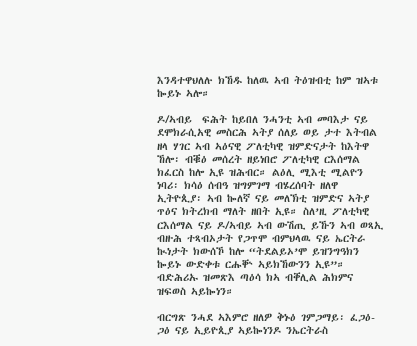እንዳተዋህለሉ ክኸዱ ከለዉ ኣብ ትዕዝብቲ ከም ዝኣቱ ኰይኑ ኣሎ።

ዶ/ኣብይ  ፍሕት ከይበለ ንሓንቲ ኣብ መባእታ ናይ ደሞክራሲአዊ መስርሕ ኣትያ ሰለይ ወይ ታተ እትብል ዘላ ሃገር ኣብ ኣዕናዊ ፖለቲካዊ ዝምድናታት ከእትዋ ኸሎ፡ ብቑዕ መሰረት ዘይነበሮ ፖለቲካዊ ርእሰማል ክፈርስ ከሎ ኢዩ ዝሕብር። ልዕሊ ሚእቲ ሚልዮን ነባሪ፡ ክሳዕ ሰብዓ ዝግምገማ ብሄረሰባት ዘለዋ ኢትዮጲያ፡ ኣብ ኰለኛ ናይ መለኽቲ ዝምድና ኣትያ ጥዕና ክትረክብ ማለት ዘበት ኢዩ። ስለ’ዚ ፖለቲካዊ ርእሰማል ናይ ዶ/ኣብይ ኣብ ውሽጢ ይኹን ኣብ ወጻኢ ብዙሕ ተጻብኦታት የጋጥሞ ብምህላዉ ናይ ኤርትራ ኲነታት ክውሰኾ ከሎ “ትደልይኦ’ሞ ይዝንግዓክን ኰይኑ ውድቀቱ ርሑቝ ኣይክኸውንን ኢዩ”። ብድሕሪኡ ዝመጽእ ጣዕሳ ክኣ ብቐሊል ሕክምና ዝፍወስ ኣይኰነን።

ብርግጽ ንሓደ ኣእምሮ ዘለዎ ቅኑዕ ገምጋማይ፡ ፈጋዕ-ጋዕ ናይ ኢይዮጲያ ኣይኰነንዶ ንኤርትራስ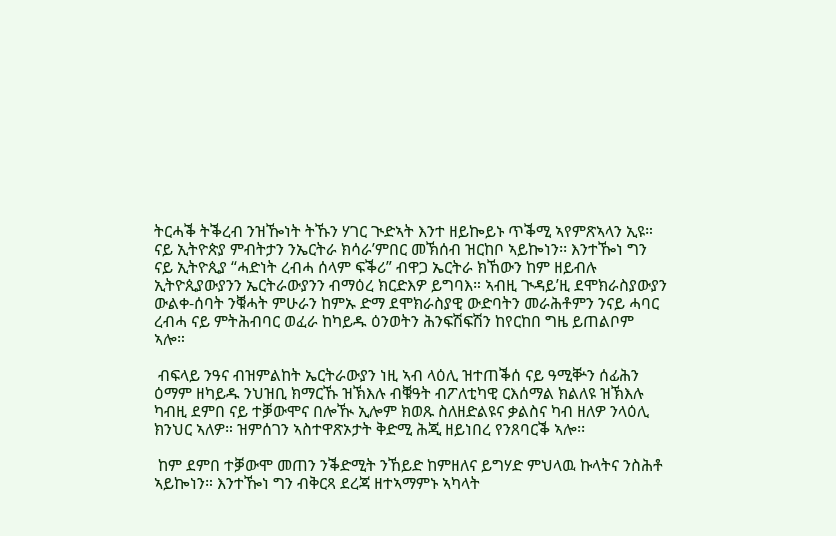ትርሓቕ ትቕረብ ንዝዀነት ትኹን ሃገር ጒድኣት እንተ ዘይኰይኑ ጥቕሚ ኣየምጽኣላን ኢዩ። ናይ ኢትዮጵያ ምብትታን ንኤርትራ ክሳራ’ምበር መኽሰብ ዝርከቦ ኣይኰነን፡፡ እንተዀነ ግን ናይ ኢትዮጲያ “ሓድነት ረብሓ ሰላም ፍቕሪ” ብዋጋ ኤርትራ ክኸውን ከም ዘይብሉ ኢትዮጲያውያንን ኤርትራውያንን ብማዕረ ክርድእዎ ይግባእ። ኣብዚ ጒዳይ’ዚ ደሞክራስያውያን ውልቀ-ሰባት ንቑሓት ምሁራን ከምኡ ድማ ደሞክራስያዊ ውድባትን መራሕቶምን ንናይ ሓባር ረብሓ ናይ ምትሕብባር ወፈራ ከካይዱ ዕንወትን ሕንፍሽፍሽን ከየርከበ ግዜ ይጠልቦም ኣሎ።

 ብፍላይ ንዓና ብዝምልከት ኤርትራውያን ነዚ ኣብ ላዕሊ ዝተጠቕሰ ናይ ዓሚቝን ሰፊሕን ዕማም ዘካይዱ ንህዝቢ ክማርኹ ዝኽእሉ ብቑዓት ብፖለቲካዊ ርእሰማል ክልለዩ ዝኽእሉ ካብዚ ደምበ ናይ ተቓውሞና በሎዂ ኢሎም ክወጹ ስለዘድልዩና ቃልስና ካብ ዘለዎ ንላዕሊ ክንህር ኣለዎ። ዝምሰገን ኣስተዋጽኦታት ቅድሚ ሕጂ ዘይነበረ የንጸባርቕ ኣሎ፡፡

 ከም ደምበ ተቓውሞ መጠን ንቕድሚት ንኸይድ ከምዘለና ይግሃድ ምህላዉ ኩላትና ንስሕቶ ኣይኰነን። እንተዀነ ግን ብቅርጻ ደረጃ ዘተኣማምኑ ኣካላት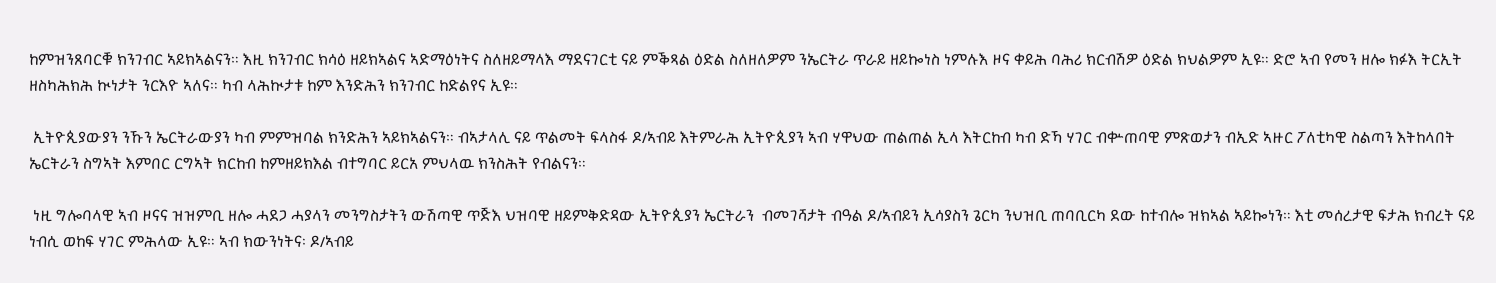ከምዝንጸባርቑ ክንገብር ኣይክኣልናን። እዚ ክንገብር ክሳዕ ዘይክኣልና ኣድማዕነትና ስለዘይማላእ ማደናገርቲ ናይ ምቕጻል ዕድል ስለዘለዎም ንኤርትራ ጥራይ ዘይኰነስ ነምሉእ ዞና ቀይሕ ባሕሪ ክርብሽዎ ዕድል ክህልዎም ኢዩ። ድሮ ኣብ የመን ዘሎ ክፉእ ትርኢት ዘስካሕክሕ ኲነታት ንርእዮ ኣለና። ካብ ላሕኲታቱ ከም እንድሕን ክንገብር ከድልየና ኢዩ።

 ኢትዮጲያውያን ንኹን ኤርትራውያን ካብ ምምዝባል ክንድሕን ኣይክኣልናን። ብኣታላሊ ናይ ጥልመት ፍላስፋ ዶ/ኣብይ እትምራሕ ኢትዮጲያን ኣብ ሃዋህው ጠልጠል ኢላ እትርከብ ካብ ድኻ ሃገር ብቍጠባዊ ምጽወታን ብኢድ ኣዙር ፖለቲካዊ ስልጣን እትከላበት ኤርትራን ስግኣት እምበር ርግኣት ክርከብ ከምዘይክእል ብተግባር ይርአ ምህላዉ ክንስሕት የብልናን።

 ነዚ ግሎባላዊ ኣብ ዞናና ዝዝምቢ ዘሎ ሓደጋ ሓያላን መንግስታትን ውሽጣዊ ጥጅእ ህዝባዊ ዘይምቅድዳው ኢትዮጲያን ኤርትራን  ብመገሻታት ብዓል ዶ/ኣብይን ኢሳያስን ጌርካ ንህዝቢ ጠባቢርካ ደው ከተብሎ ዝክኣል ኣይኰነን። እቲ መሰረታዊ ፍታሕ ክብረት ናይ ነብሲ ወከፍ ሃገር ምሕላው ኢዩ። ኣብ ክውንነትና፡ ዶ/ኣብይ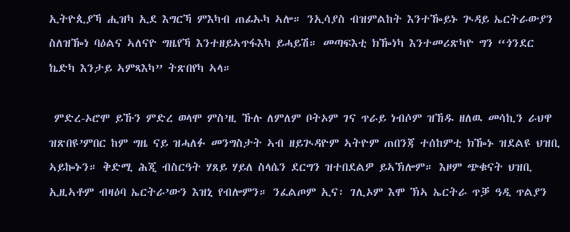ኢትዮጲያኻ ሒዝካ ኢደ እግርኻ ምእካብ ጠፊኡካ ኣሎ። ንኢሳያስ ብዝምልከት እንተዀይኑ ጒዳይ ኤርትራውያን ስለዝዀነ ባዕልና ኣለናዮ ግዜየኻ እንተዘይኣጥፋእካ ይሓይሽ። መጣፍእቲ ክዀነካ እንተመሪጽካዮ ግን “ጎንደር ኬድካ እንታይ ኣምጻእካ” ትጽበየካ ኣላ።

 ምድረ-ኦሮሞ ይኹን ምድረ ወላሞ ምስ’ዚ ኹሉ ለምለም ቦትኦም ገና ጥራይ ነብሶም ዝኸዱ ዘለዉ መሳኪን ራህዋ ዝጽበዩ’ምበር ከም ግዜ ናይ ዝሓለፉ መንግስታት ኣብ ዘይጒዳዮም ኣትዮም ጠበንጃ ተሰከምቲ ክዀኑ ዝደልዩ ህዝቢ ኣይኰኑን። ቅድሚ ሕጂ ብስርዓት ሃጸይ ሃይለ ስላሴን ደርግን ዝተበደልዎ ይኣኽሎም። እዞም ጭቁናት ህዝቢ ኢዚኣቶም ብዛዕባ ኤርትራ’ውን እዝኒ የብሎምን። ንፈልጦም ኢና፡ ገሊኦም እሞ ኽኣ ኤርትራ ጥቓ ዓዲ ጥልያን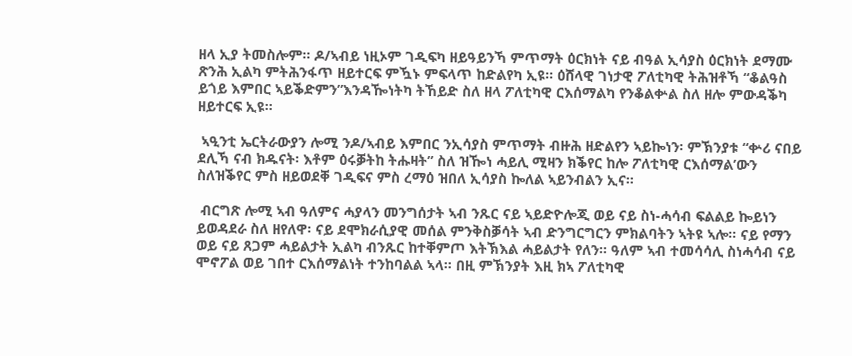ዘላ ኢያ ትመስሎም። ዶ/ኣብይ ነዚኦም ገዲፍካ ዘይዓይንኻ ምጥማት ዕርክነት ናይ ብዓል ኢሳያስ ዕርክነት ደማሙ ጽንሕ ኢልካ ምትሕንፋጥ ዘይተርፍ ምዃኑ ምፍላጥ ከድልየካ ኢዩ። ዕሸላዊ ገነታዊ ፖለቲካዊ ትሕዝቶኻ “ቆልዓስ ይጎይ እምበር ኣይቕድምን”እንዳዀነትካ ትኸይድ ስለ ዘላ ፖለቲካዊ ርእሰማልካ የንቆልቍል ስለ ዘሎ ምውዳቕካ ዘይተርፍ ኢዩ።

 ኣዒንቲ ኤርትራውያን ሎሚ ንዶ/ኣብይ እምበር ንኢሳያስ ምጥማት ብዙሕ ዘድልየን ኣይኰነን፡ ምኽንያቱ “ቍሪ ናበይ ደሊኻ ናብ ክዱናት፡ እቶም ዕሩቓትከ ትሑዛት” ስለ ዝዀነ ሓይሊ ሚዛን ክቕየር ከሎ ፖለቲካዊ ርእሰማል’ውን ስለዝቕየር ምስ ዘይወደቐ ገዲፍና ምስ ረማዕ ዝበለ ኢሳያስ ኰለል ኣይንብልን ኢና።

 ብርግጽ ሎሚ ኣብ ዓለምና ሓያላን መንግሰታት ኣብ ንጹር ናይ ኣይድዮሎጂ ወይ ናይ ስነ-ሓሳብ ፍልልይ ኰይነን ይወዳደራ ስለ ዘየለዋ፡ ናይ ደሞክራሲያዊ መሰል ምንቅስቓሳት ኣብ ድንግርግርን ምክልባትን ኣትዩ ኣሎ። ናይ የማን ወይ ናይ ጸጋም ሓይልታት ኢልካ ብንጹር ከተቐምጦ እትኽእል ሓይልታት የለን። ዓለም ኣብ ተመሳሳሊ ስነሓሳብ ናይ ሞኖፖል ወይ ገበተ ርእሰማልነት ተንከባልል ኣላ። በዚ ምኽንያት እዚ ክኣ ፖለቲካዊ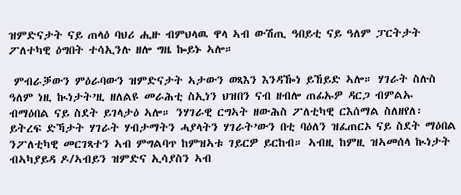ዝምድናታት ናይ ጠላዕ ባህሪ ሒዙ ብምህላዉ ዋላ ኣብ ውሽጢ ዓበይቲ ናይ ዓለም ፓርትታት ፖለተካዊ ዕግበት ተሳኢንሉ ዘሎ ግዜ ኰይኑ ኣሎ።

 ምብራቓውን ምዕራባውን ዝምድናታት ኣታውን ወጻእን እንዳዀነ ይኸይድ ኣሎ። ሃገራት ስሉስ ዓለም ነዚ ኲነታት’ዚ ዘለልዩ መራሕቲ ስኢነን ህዝበን ናብ ዘብሎ ጠፊኡዎ ዳርጋ ብምልኡ ብማዕበል ናይ ስደት ይገላታዕ ኣሎ። ንሃገራዊ ርግኣት ዘውሕስ ፖለቲካዊ ርእሰማል ስለዘየለ፡ ይትረፍ ድኻታት ሃገራት ሃብታማትን ሓያላትን ሃገራት’ውን በቲ ባዕለን ዝፈጠርኦ ናይ ስደት ማዕበል ንፖለቲካዊ መርገጻተን ኣብ ምግልባጥ ከምዝኣቱ ገይርዎ ይርከብ። ኣብዚ ከምዚ ዝኣመሰላ ኲነታት ብኣካያይዳ ዶ/ኣብይን ዝምድና ኢሳያስን ኣብ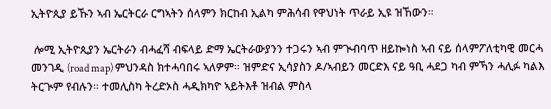ኢትዮጲያ ይኹን ኣብ ኤርትርራ ርግኣትን ሰላምን ክርከብ ኢልካ ምሕሳብ የዋህነት ጥራይ ኢዩ ዝኸውን።

 ሎሚ ኢትዮጲያን ኤርትራን ብሓፈሻ ብፍላይ ድማ ኤርትራውያንን ተጋሩን ኣብ ምጒብባጥ ዘይኰነስ ኣብ ናይ ሰላምፖለቲካዊ መርሓ መንገዲ (road map) ምህንዳስ ክተሓባበሩ ኣለዎም። ዝምድና ኢሳያስን ዶ/ኣብይን መርድእ ናይ ዓቢ ሓደጋ ካብ ምኻን ሓሊፉ ካልእ ትርጒም የብሉን። ተመሊስካ ትረድኦስ ሓዲክካዮ ኣይትእቶ ዝብል ምስላ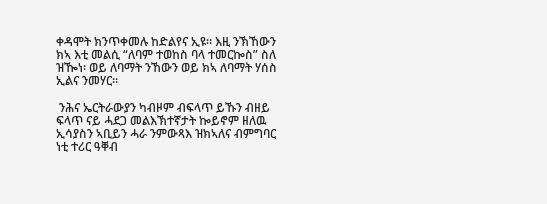ቀዳሞት ክንጥቀመሉ ከድልየና ኢዩ። እዚ ንኽኸውን ክኣ እቲ መልሲ “ለባም ተወከስ ባላ ተመርኰስ” ስለ ዝዀነ፡ ወይ ለባማት ንኸውን ወይ ክኣ ለባማት ሃሰስ ኢልና ንመሃር።

 ንሕና ኤርትራውያን ካብዞም ብፍላጥ ይኹን ብዘይ ፍላጥ ናይ ሓደጋ መልእኽተኛታት ኰይኖም ዘለዉ ኢሳያስን ኣቢይን ሓራ ንምውጻእ ዝክኣለና ብምግባር ነቲ ተሪር ዓቐብ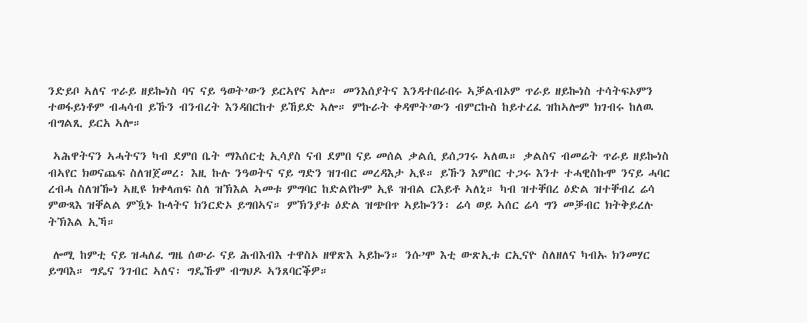ንድይቦ ኣለና ጥራይ ዘይኰነስ ባና ናይ ዓወት’ውን ይርኣየና ኣሎ። መንእሰያትና እንዳተበራበሩ ኣቓልብኦም ጥራይ ዘይኰነስ ተሳትፍኦምን ተወፋይነቶም ብሓሳብ ይኹን ብንብረት እንዳበርከተ ይኸይድ ኣሎ። ምኩራት ቀዳሞት’ውን ብምርኩስ ከይተረፈ ዝከኣሎም ክገብሩ ከለዉ ብግልጺ ይርአ ኣሎ።

 ኣሕዋትናን ኣሓትናን ካብ ደምበ ቤት ማእሰርቲ ኢሳያስ ናብ ደምበ ናይ መሰል ቃልሲ ይሰጋገሩ ኣለዉ። ቃልስና ብመሬት ጥራይ ዘይኰነስ ብኣየር ክወናጨፍ ስለዝጀመረ፡ እዚ ኩሉ ንዓወትና ናይ ግድን ዝገብር መረዳእታ ኢዩ። ይኹን እምበር ተጋሩ እንተ ተሓዊስኩሞ ንናይ ሓባር ረብሓ ስለዝዀነ ኣዚዩ ክቀላጠፍ ስለ ዝኽእል ኣመቱ ምግባር ከድልየኩም ኢዩ ዝብል ርእይቶ ኣለኒ። ካብ ዝተቐበረ ዕድል ዝተቐብረ ሬሳ ምውጻእ ዝቐልል ምዃኑ ኩላትና ክንርድኦ ይግበኣና። ምኽንያቱ ዕድል ዝጭበጥ ኣይኰንን፡ ሬሳ ወይ ኣሰር ሬሳ ግን መቓብር ክትቅይረሉ ትኽእል ኢኻ።

 ሎሚ ከምቲ ናይ ዝሓለፈ ግዜ ሰውራ ናይ ሕብእብእ ተዋስኦ ዘዋጽእ ኣይኰን። ንሱ’ሞ እቲ ውጽኢቱ ርኢናዮ ስለዘለና ካብኡ ክንመሃር ይግባእ። ግዴና ንገብር ኣለና፡ ግዴኹም ብግህዶ ኣንጸባርቕዎ።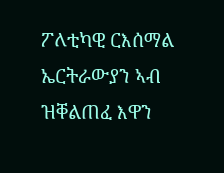ፖለቲካዊ ርእሰማል ኤርትራውያን ኣብ ዝቐልጠፈ እዋን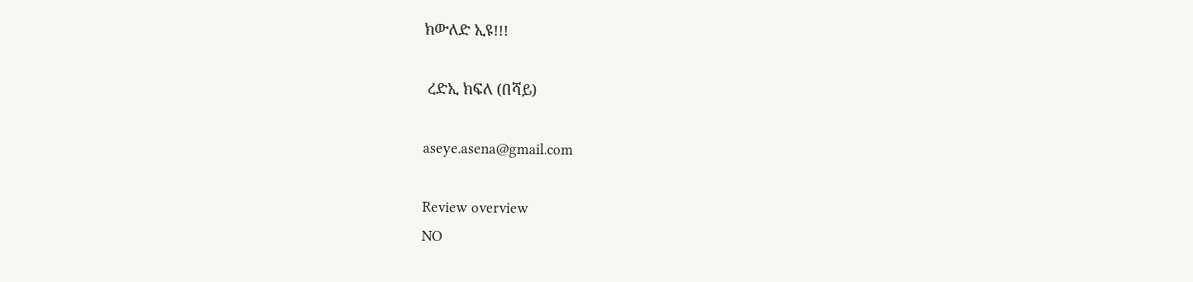ክውለድ ኢዩ!!!

 ረድኢ ክፍለ (በሻይ)

aseye.asena@gmail.com

Review overview
NO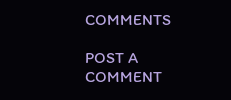COMMENTS

POST A COMMENT